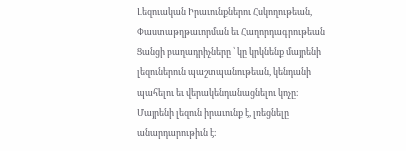Լեզուական Իրաւունքներու Հսկողութեան, Փաստաթղթաւորման եւ Հաղորդագրութեան Ցանցի բաղադրիչները ՝ կը կրկնենք մայրենի լեզուներուն պաշտպանութեան, կենդանի պահելու եւ վերակենդանացնելու կոչը։
Մայրենի լեզուն իրաւունք է, լռեցնելը անարդարութիւն է։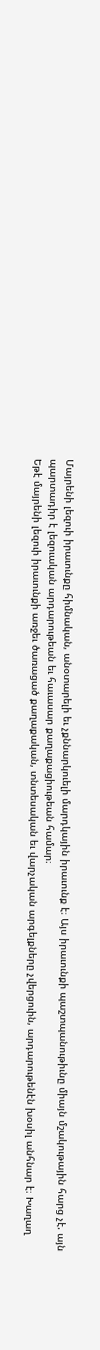Մայրենի լեզուի իրաւունքը հիմնական, անօտարելի եւ չքննարկուելի մարդկային իրաւունք է։ Այս իրաւունքի պաշտպանութիւնը միայն մշակութային հարց չէ. այն պարտադիր է լեզուական արդարութեան եւ հաւասար քաղաքացիութեան համար։
Եթէ մայրենի լեզուի իրաւունքի առջեւ ծառացած քաղաքական, տնտեսական եւ վարչական արգելքները չվերցուին, արդարութենէն խօսիլ անհնար է։ Խաղաղ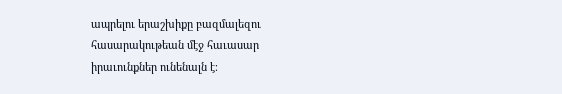ապրելու երաշխիքը բազմալեզու հասարակութեան մէջ հաւասար իրաւունքներ ունենալն է։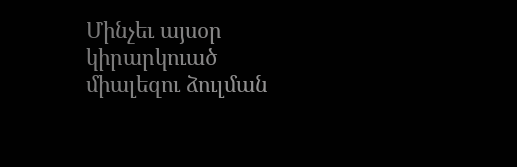Մինչեւ այսօր կիրարկուած միալեզու ձուլման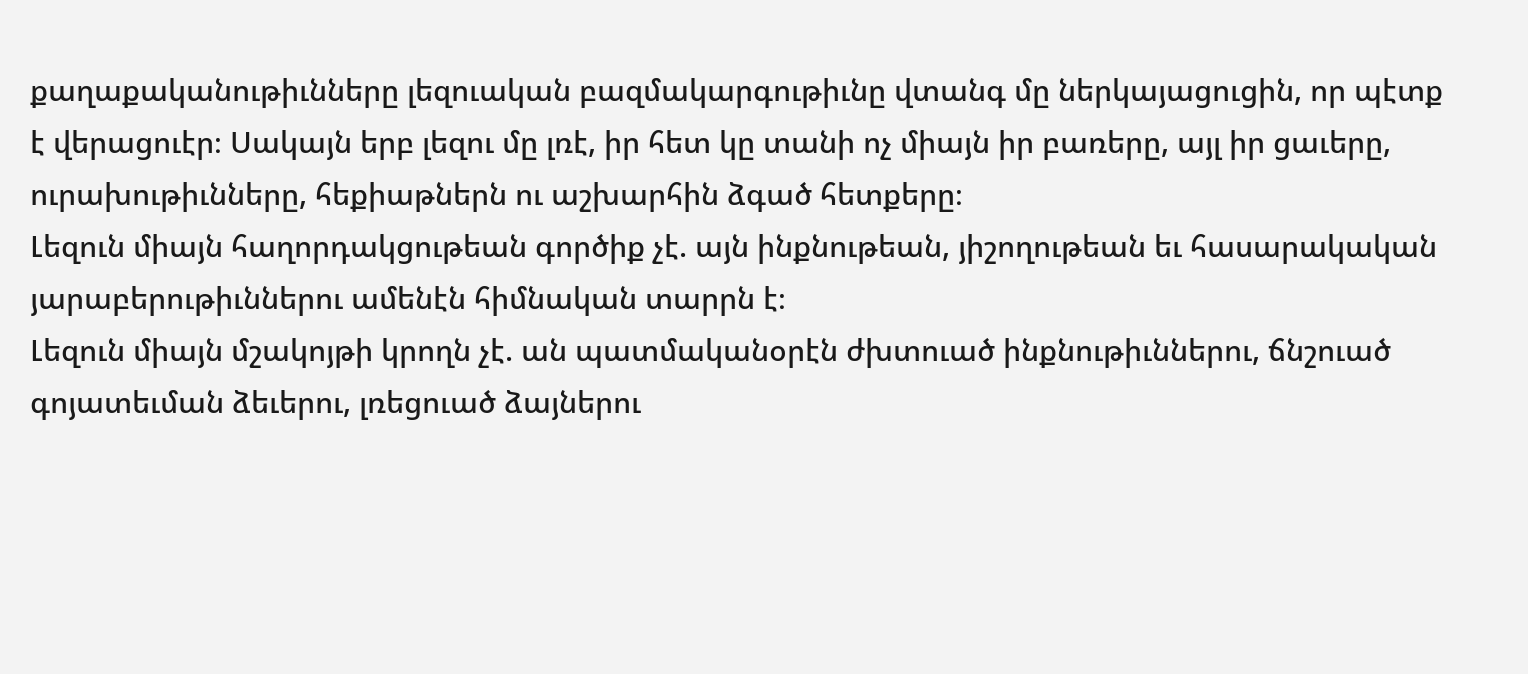քաղաքականութիւնները լեզուական բազմակարգութիւնը վտանգ մը ներկայացուցին, որ պէտք է վերացուէր։ Սակայն երբ լեզու մը լռէ, իր հետ կը տանի ոչ միայն իր բառերը, այլ իր ցաւերը, ուրախութիւնները, հեքիաթներն ու աշխարհին ձգած հետքերը։
Լեզուն միայն հաղորդակցութեան գործիք չէ. այն ինքնութեան, յիշողութեան եւ հասարակական յարաբերութիւններու ամենէն հիմնական տարրն է։
Լեզուն միայն մշակոյթի կրողն չէ. ան պատմականօրէն ժխտուած ինքնութիւններու, ճնշուած գոյատեւման ձեւերու, լռեցուած ձայներու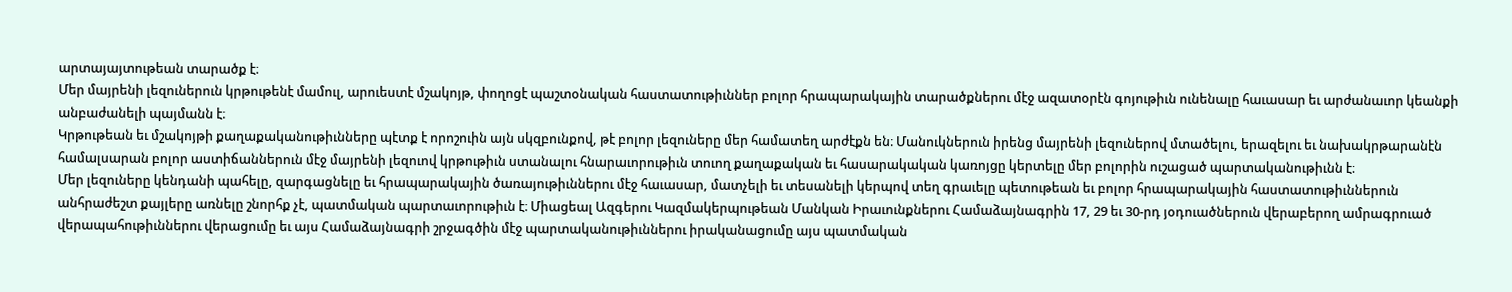արտայայտութեան տարածք է։
Մեր մայրենի լեզուներուն կրթութենէ մամուլ, արուեստէ մշակոյթ, փողոցէ պաշտօնական հաստատութիւններ բոլոր հրապարակային տարածքներու մէջ ազատօրէն գոյութիւն ունենալը հաւասար եւ արժանաւոր կեանքի անբաժանելի պայմանն է։
Կրթութեան եւ մշակոյթի քաղաքականութիւնները պէտք է որոշուին այն սկզբունքով, թէ բոլոր լեզուները մեր համատեղ արժէքն են։ Մանուկներուն իրենց մայրենի լեզուներով մտածելու, երազելու եւ նախակրթարանէն համալսարան բոլոր աստիճաններուն մէջ մայրենի լեզուով կրթութիւն ստանալու հնարաւորութիւն տուող քաղաքական եւ հասարակական կառոյցը կերտելը մեր բոլորին ուշացած պարտականութիւնն է։
Մեր լեզուները կենդանի պահելը, զարգացնելը եւ հրապարակային ծառայութիւններու մէջ հաւասար, մատչելի եւ տեսանելի կերպով տեղ գրաւելը պետութեան եւ բոլոր հրապարակային հաստատութիւններուն անհրաժեշտ քայլերը առնելը շնորհք չէ, պատմական պարտաւորութիւն է։ Միացեալ Ազգերու Կազմակերպութեան Մանկան Իրաւունքներու Համաձայնագրին 17, 29 եւ 30-րդ յօդուածներուն վերաբերող ամրագրուած վերապահութիւններու վերացումը եւ այս Համաձայնագրի շրջագծին մէջ պարտականութիւններու իրականացումը այս պատմական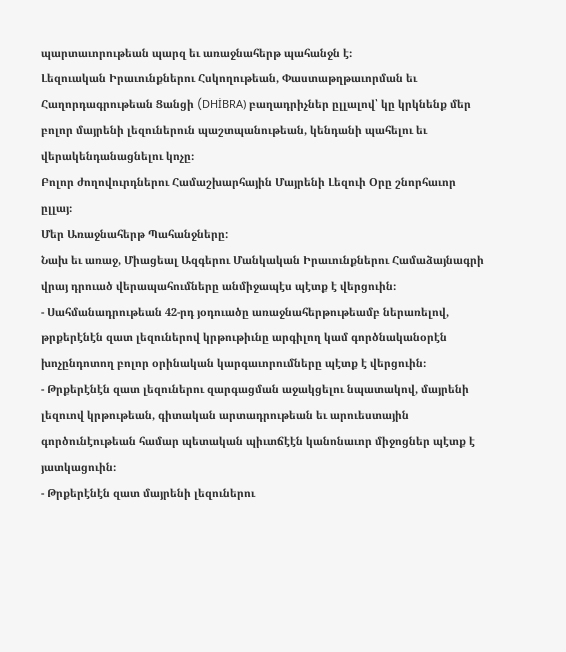պարտաւորութեան պարզ եւ առաջնահերթ պահանջն է։
Լեզուական Իրաւունքներու Հսկողութեան, Փաստաթղթաւորման եւ Հաղորդագրութեան Ցանցի (DHİBRA) բաղադրիչներ ըլլալով՝ կը կրկնենք մեր բոլոր մայրենի լեզուներուն պաշտպանութեան, կենդանի պահելու եւ վերակենդանացնելու կոչը։
Բոլոր ժողովուրդներու Համաշխարհային Մայրենի Լեզուի Օրը շնորհաւոր ըլլայ։
Մեր Առաջնահերթ Պահանջները:
Նախ եւ առաջ, Միացեալ Ազգերու Մանկական Իրաւունքներու Համաձայնագրի վրայ դրուած վերապահումները անմիջապէս պէտք է վերցուին։
- Սահմանադրութեան 42-րդ յօդուածը առաջնահերթութեամբ ներառելով, թրքերէնէն զատ լեզուներով կրթութիւնը արգիլող կամ գործնականօրէն խոչընդոտող բոլոր օրինական կարգաւորումները պէտք է վերցուին։
- Թրքերէնէն զատ լեզուներու զարգացման աջակցելու նպատակով, մայրենի լեզուով կրթութեան, գիտական արտադրութեան եւ արուեստային գործունէութեան համար պետական պիւտճէէն կանոնաւոր միջոցներ պէտք է յատկացուին։
- Թրքերէնէն զատ մայրենի լեզուներու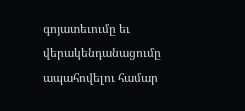գոյատեւումը եւ վերակենդանացումը ապահովելու համար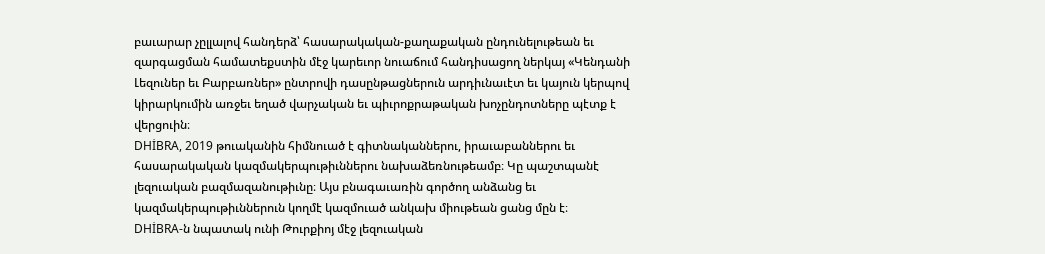բաւարար չըլլալով հանդերձ՝ հասարակական-քաղաքական ընդունելութեան եւ զարգացման համատեքստին մէջ կարեւոր նուաճում հանդիսացող ներկայ «Կենդանի Լեզուներ եւ Բարբառներ» ընտրովի դասընթացներուն արդիւնաւէտ եւ կայուն կերպով կիրարկումին առջեւ եղած վարչական եւ պիւրոքրաթական խոչընդոտները պէտք է վերցուին։
DHİBRA, 2019 թուականին հիմնուած է գիտնականներու, իրաւաբաններու եւ հասարակական կազմակերպութիւններու նախաձեռնութեամբ։ Կը պաշտպանէ լեզուական բազմազանութիւնը։ Այս բնագաւառին գործող անձանց եւ կազմակերպութիւններուն կողմէ կազմուած անկախ միութեան ցանց մըն է։
DHİBRA-ն նպատակ ունի Թուրքիոյ մէջ լեզուական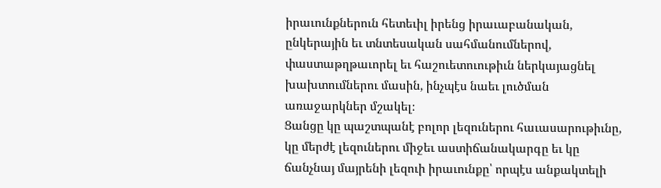իրաւունքներուն հետեւիլ իրենց իրաւաբանական, ընկերային եւ տնտեսական սահմանումներով, փաստաթղթաւորել եւ հաշուետուութիւն ներկայացնել խախտումներու մասին, ինչպէս նաեւ լուծման առաջարկներ մշակել։
Ցանցը կը պաշտպանէ բոլոր լեզուներու հաւասարութիւնը, կը մերժէ լեզուներու միջեւ աստիճանակարգը եւ կը ճանչնայ մայրենի լեզուի իրաւունքը՝ որպէս անքակտելի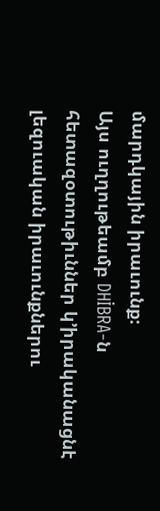մարդկային իրաւունք։
Այս ուղղութեամբ DHİBRA-ն հետազօտութիւններ կ’իրականացնէ լեզուական իրաւունքներու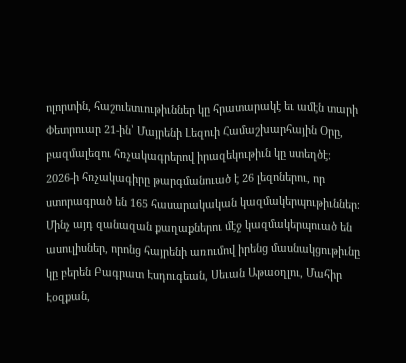ոլորտին, հաշուետւութիւններ կը հրատարակէ եւ ամէն տարի Փետրուար 21-ին՝ Մայրենի Լեզուի Համաշխարհային Օրը, բազմալեզու հռչակագրերով իրազեկութիւն կը ստեղծէ։
2026-ի հռչակագիրը թարգմանուած է 26 լեզոներու, որ ստորագրած են 165 հասարակական կազմակերպութիւններ։
Մինչ այդ զանազան քաղաքներու մէջ կազմակերպուած են ասուլիսներ, որոնց հայրենի առումով իրենց մասնակցութիւնը կը բերեն Բագրատ Էսդուգեան, Սեւան Աթաօղլու, Մահիր Էօզքան,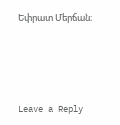Եփրատ Մերճան։




Leave a Reply